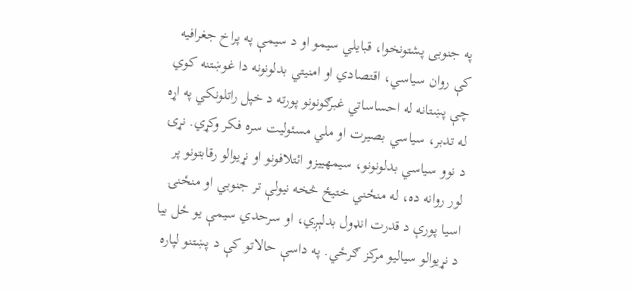په جنوبی پشتونخوا، قبایلي سیمو او د سیمې په پراخ جغرافیه کې روان سیاسي، اقتصادي او امنیتي بدلونونه دا غوښتنه کوي چې پښتانه له احساساتي غبرګونونو پورته د خپل راتلونکي په اړه له تدبر، سیاسي بصیرت او ملي مسئولیت سره فکر وکړي. نړۍ د نوو سیاسي بدلونونو، سیمهییزو ائتلافونو او نړیوالو رقابتونو پر لور روانه ده، له منځني ختیځ څخه نیولې تر جنوبي او منځنۍ اسیا پورې د قدرت انډول بدلېږي، او سرحدي سیمې یو ځل بیا د نړیوالو سیالیو مرکز ګرځي. په داسې حالاتو کې د پښتنو لپاره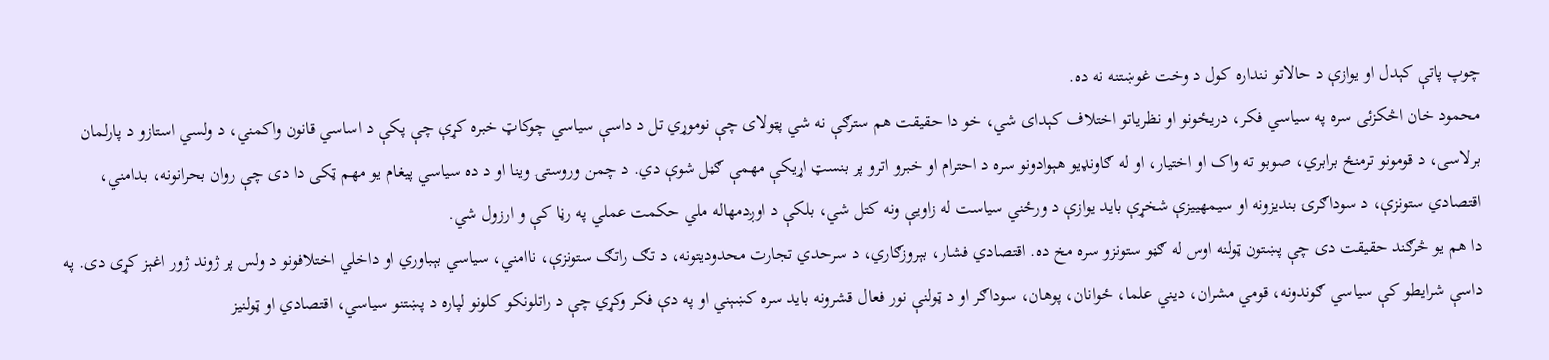چوپ پاتې کېدل او یوازې د حالاتو ننداره کول د وخت غوښتنه نه ده.
محمود خان اڅکزئی سره په سیاسي فکر، دریځونو او نظریاتو اختلاف کېدای شي، خو دا حقیقت هم سترګې نه شي پټولای چې نوموړي تل د داسې سیاسي چوکاټ خبره کړې چې پکې د اساسي قانون واکمني، د ولسي استازو د پارلمان برلاسی، د قومونو ترمنځ برابري، صوبو ته واک او اختیار، او له ګاونډیو هېوادونو سره د احترام او خبرو اترو پر بنسټ اړیکې مهمې ګڼل شوې دي. د چمن وروستۍ وینا او د ده سیاسي پیغام یو مهم ټکی دا دی چې روان بحرانونه، بدامني، اقتصادي ستونزې، د سوداګرۍ بندیزونه او سیمهییزې شخړې باید یوازې د ورځني سیاست له زاویې ونه کتل شي، بلکې د اوږدمهاله ملي حکمت عملي په رڼا کې و ارزول شي.
دا هم یو څرګند حقیقت دی چې پښتون ټولنه اوس له ګڼو ستونزو سره مخ ده. اقتصادي فشار، بېروزګاري، د سرحدي تجارت محدودیتونه، د تګ راتګ ستونزې، ناامني، سیاسي بېباوري او داخلي اختلافونو د ولس پر ژوند ژور اغېز کړی دی. په داسې شرایطو کې سیاسي ګوندونه، قومي مشران، دیني علما، ځوانان، پوهان، سوداګر او د ټولنې نور فعال قشرونه باید سره کښېني او په دې فکر وکړي چې د راتلونکو کلونو لپاره د پښتنو سیاسي، اقتصادي او ټولنیز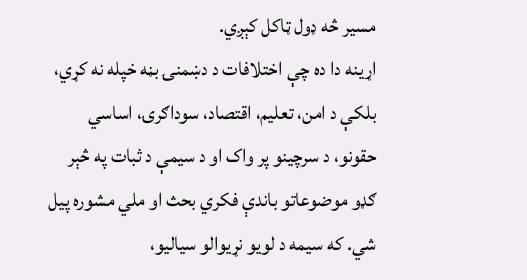مسیر څه ډول ټاکل کېږي.
اړینه دا ده چې اختلافات د دښمنۍ بڼه خپله نه کړي، بلکې د امن، تعلیم، اقتصاد، سوداګرۍ، اساسي حقونو، د سرچینو پر واک او د سیمې د ثبات په څېر ګډو موضوعاتو باندې فکري بحث او ملي مشوره پیل شي. که سیمه د لویو نړیوالو سیالیو،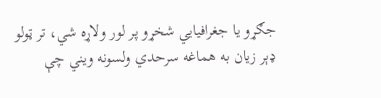جګړو یا جغرافیایي شخړو پر لور ولاړه شي، تر ټولو ډېر زیان به هماغه سرحدي ولسونه ویني چې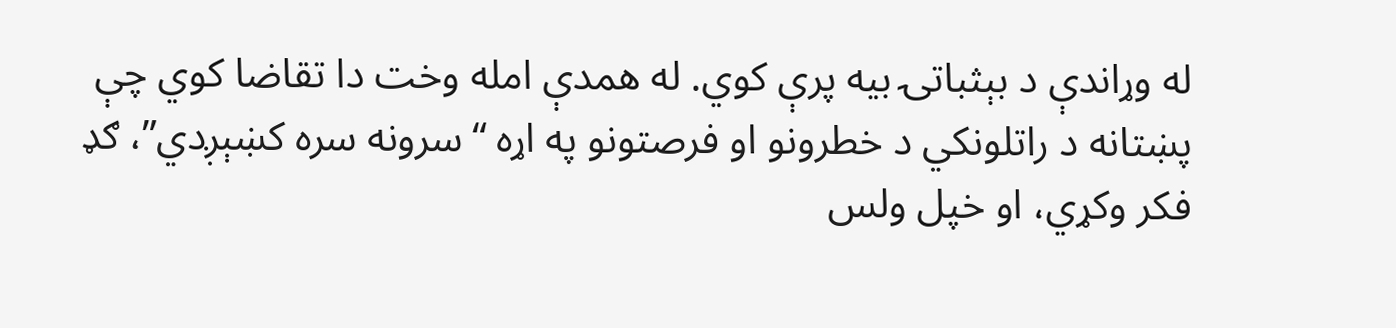له وړاندې د بېثباتۍ بیه پرې کوي. له همدې امله وخت دا تقاضا کوي چې پښتانه د راتلونکي د خطرونو او فرصتونو په اړه “سرونه سره کښېږدي”، ګډ فکر وکړي، او خپل ولس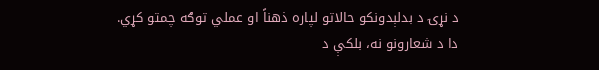د نړۍ د بدلېدونکو حالاتو لپاره ذهناً او عملي توګه چمتو کړي.
دا د شعارونو نه، بلکې د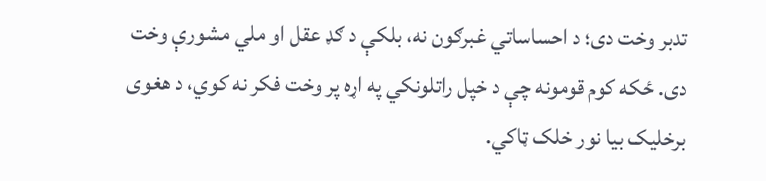تدبر وخت دی؛ د احساساتي غبرګون نه، بلکې د ګډ عقل او ملي مشورې وخت دی. ځکه کوم قومونه چې د خپل راتلونکي په اړه پر وخت فکر نه کوي، د هغوی برخلیک بیا نور خلک ټاکي.